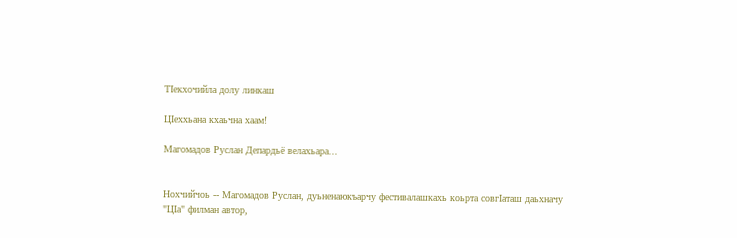ТIекхочийла долу линкаш

ЦIеххьана кхаьчна хаам!

Магомадов Руслан Депардьё велахьара...


Нохчийчоь -- Магомадов Руслан, дуьненаюкъарчу фестивалашкахь коьрта совгIаташ даьхначу "ЦIа" филман автор,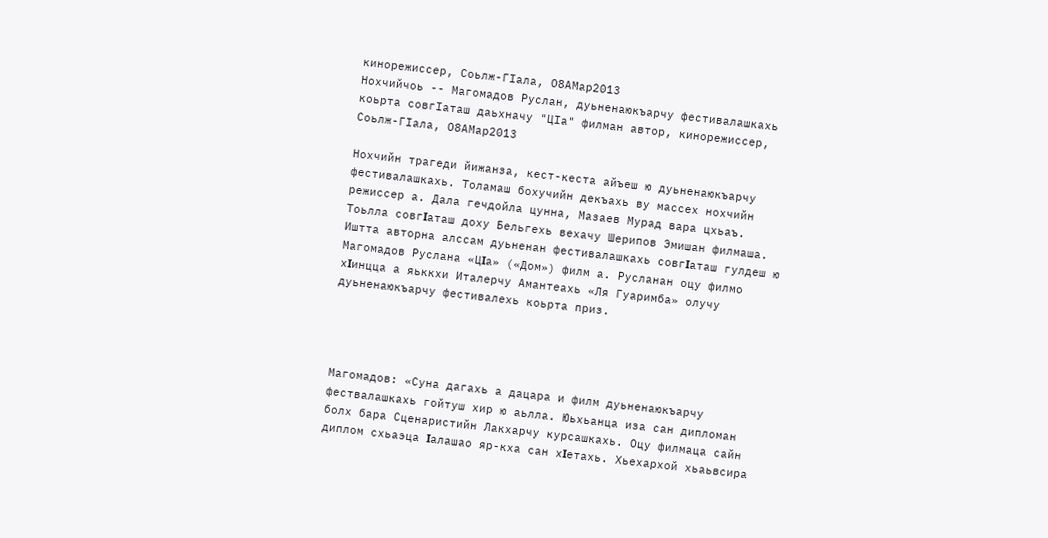кинорежиссер, Соьлж-ГIала, 08AМар2013
Нохчийчоь -- Магомадов Руслан, дуьненаюкъарчу фестивалашкахь коьрта совгIаташ даьхначу "ЦIа" филман автор, кинорежиссер, Соьлж-ГIала, 08AМар2013

Нохчийн трагеди йижанза, кест-кеста айъеш ю дуьненаюкъарчу фестивалашкахь. Толамаш бохучийн декъахь ву массех нохчийн режиссер а. Дала гечдойла цунна, Мазаев Мурад вара цхьаъ. Тоьлла совгΙаташ доху Бельгехь вехачу Шерипов Эмишан филмаша. Иштта авторна алссам дуьненан фестивалашкахь совгΙаташ гулдеш ю Магомадов Руслана «ЦΙа» («Дом») филм а. Русланан оцу филмо хΙинцца а яьккхи Италерчу Амантеахь «Ля Гуаримба» олучу дуьненаюкъарчу фестивалехь коьрта приз.




Магомадов: «Суна дагахь а дацара и филм дуьненаюкъарчу фествалашкахь гойтуш хир ю аьлла. Юьхьанца иза сан дипломан болх бара Сценаристийн Лакхарчу курсашкахь. Оцу филмаца сайн диплом схьаэца Ιалашао яр-кха сан хΙетахь. Хьехархой хьаьвсира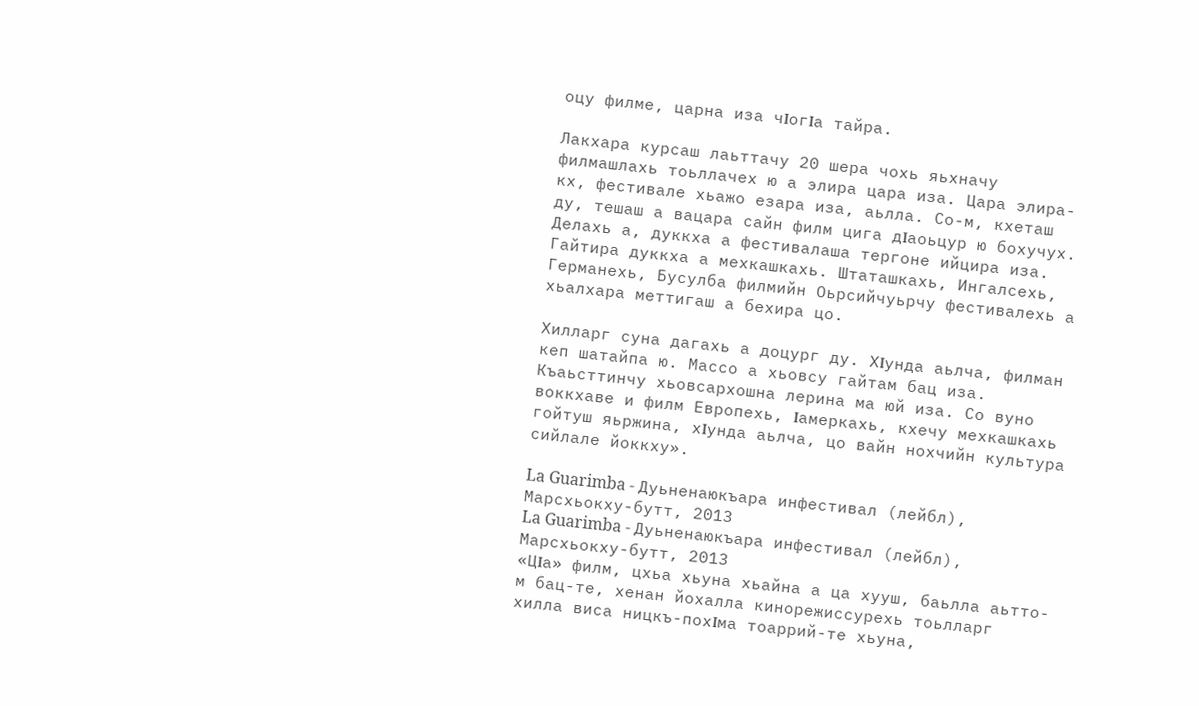оцу филме, царна иза чΙогΙа тайра.

Лакхара курсаш лаьттачу 20 шера чохь яьхначу филмашлахь тоьллачех ю а элира цара иза. Цара элира-кх, фестивале хьажо езара иза, аьлла. Со-м, кхеташ ду, тешаш а вацара сайн филм цига дΙаоьцур ю бохучух. Делахь а, дуккха а фестивалаша тергоне ийцира иза. Гайтира дуккха а мехкашкахь. Штаташкахь, Ингалсехь, Германехь, Бусулба филмийн Оьрсийчуьрчу фестивалехь а хьалхара меттигаш а бехира цо.

Хилларг суна дагахь а доцург ду. ХΙунда аьлча, филман кеп шатайпа ю. Массо а хьовсу гайтам бац иза. Къаьсттинчу хьовсархошна лерина ма юй иза. Со вуно воккхаве и филм Европехь, Ιамеркахь, кхечу мехкашкахь гойтуш яьржина, хΙунда аьлча, цо вайн нохчийн культура сийлале йоккху».

La Guarimba - Дуьненаюкъара инфестивал (лейбл), Марсхьокху-бутт, 2013
La Guarimba - Дуьненаюкъара инфестивал (лейбл), Марсхьокху-бутт, 2013
«ЦΙа» филм, цхьа хьуна хьайна а ца хууш, баьлла аьтто-м бац-те, хенан йохалла кинорежиссурехь тоьлларг хилла виса ницкъ-похΙма тоаррий-те хьуна,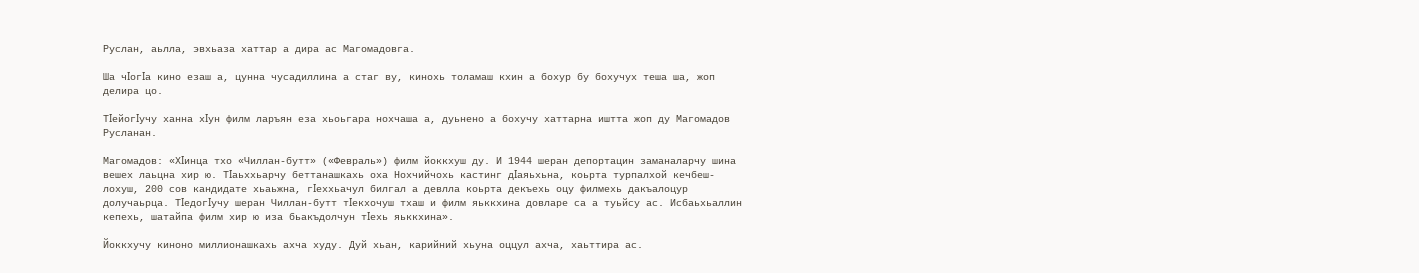Руслан, аьлла, эвхьаза хаттар а дира ас Магомадовга.

Ша чΙогΙа кино езаш а, цунна чусадиллина а стаг ву, кинохь толамаш кхин а бохур бу бохучух теша ша, жоп делира цо.

ТΙейогΙучу ханна хΙун филм ларъян еза хьоьгара нохчаша а, дуьнено а бохучу хаттарна иштта жоп ду Магомадов Русланан.

Магомадов: «ХΙинца тхо «Чиллан-бутт» («Февраль») филм йоккхуш ду. И 1944 шеран депортацин заманаларчу шина вешех лаьцна хир ю. ТΙаьххьарчу беттанашкахь оха Нохчийчохь кастинг дΙаяьхьна, коьрта турпалхой кечбеш-лохуш, 200 сов кандидате хьаьжна, гΙеххьачул билгал а девлла коьрта декъехь оцу филмехь дакъалоцур долучаьрца. ТΙедогΙучу шеран Чиллан-бутт тΙекхочуш тхаш и филм яьккхина довларе са а туьйсу ас. Исбаьхьаллин кепехь, шатайпа филм хир ю иза бьакъдолчун тΙехь яьккхина».

Йоккхучу киноно миллионашкахь ахча худу. Дуй хьан, карийний хьуна оццул ахча, хаьттира ас.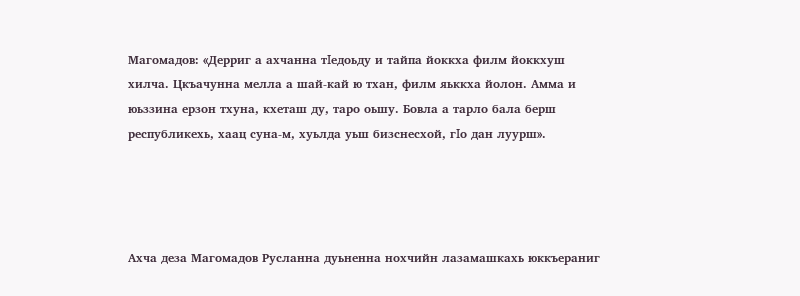Магомадов: «Дерриг а ахчанна тΙедоьду и тайпа йоккха филм йоккхуш хилча. Цкъачунна мелла а шай-кай ю тхан, филм яьккха йолон. Амма и юьззина ерзон тхуна, кхеташ ду, таро оьшу. Бовла а тарло бала берш республикехь, хаац суна-м, хуьлда уьш бизснесхой, гΙо дан луурш».




Ахча деза Магомадов Русланна дуьненна нохчийн лазамашкахь юккъераниг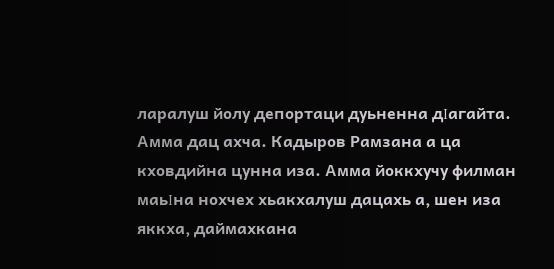ларалуш йолу депортаци дуьненна дΙагайта. Амма дац ахча. Кадыров Рамзана а ца кховдийна цунна иза. Амма йоккхучу филман маьΙна нохчех хьакхалуш дацахь а, шен иза яккха, даймахкана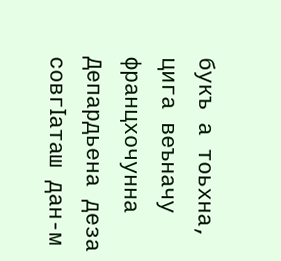букъ а тоьхна, цига веъначу францхочунна Депардьена деза совгΙаташ дан-м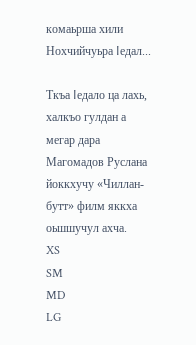комаьрша хили Нохчийчуьра Ιедал...

Ткъа Ιедало ца лахь, халкъо гулдан а мегар дара Магомадов Руслана йоккхучу «Чиллан-бутт» филм яккха оьшшучул ахча.
XS
SM
MD
LG